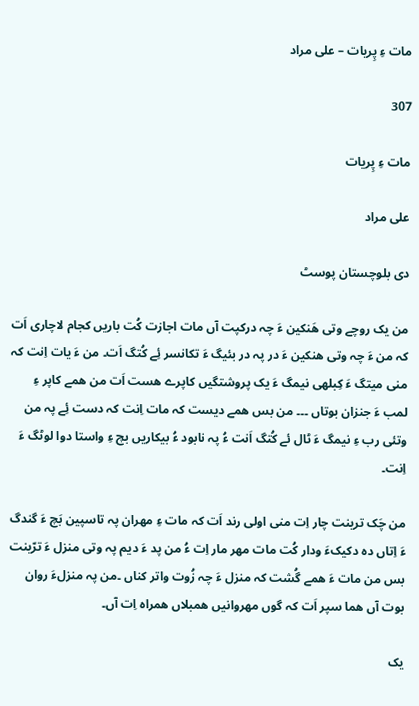مات ءِ پِریات – علی مراد

307

مات ءِ پِریات

علی مراد

دی بلوچستان پوسٹ

من یک روچے وتی ھَنکین ءَ چہ درکپت آں مات اجازت کُت باریں کجام لاچاری اَت کہ من ءَ چہ وتی ھنکین ءَ در پہ در بئیگ ءَ تکانسر ئِے کُتگ اَت۔ من ءَ یات اِنت کہ منی میتگ ءَ کِبلھی نیمگ ءَ یک پروشتگیں کاپرے ھست اَت من ھمے کاپر ءِ لمب ءَ جنزان بوتاں ۔۔۔ من بس ھمے دیست کہ مات اِنت کہ دست ئِے پہ من وتئی رب ءِ نیمگ ءَ ٹال ئے کُتگ اَنت ءُ پہ نابود ءُ بیکاریں بچ ءِ واستا دوا لوٹگ ءَ اِنت۔

من چَک ترینت چار اِت منی اولی رند اَت کہ مات ءِ مھران پہ تاسپین بَچ ءَ گندگ ءَ اِتاں دہ دکیکءَ ودار کُت مات مھر مار اِت ءُ من پد ءَ دیم پہ وتی منزل ءَ ترّینت بس من مات ءَ ھمے گُشت کہ منزل ءَ چہ زُوت واتر کناں ۔من پہ منزلءَ روان بوت آں ھما سپر اَت کہ گوں مھروانیں ھمبلاں ھمراہ اِت آں۔

یک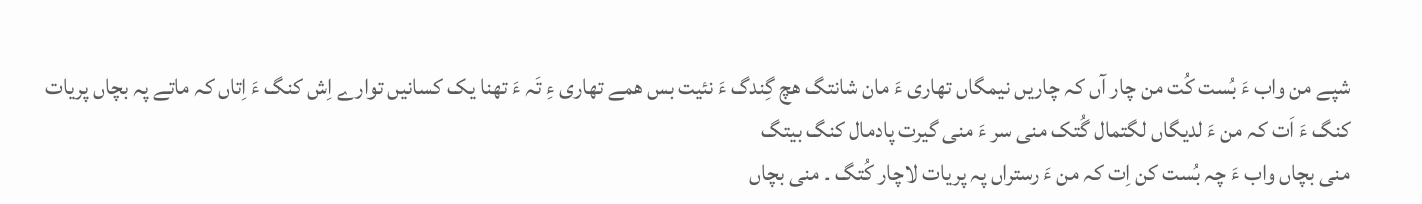شپے من واب ءَ بُست کُت من چار آں کہ چاریں نیمگاں تھاری ءَ مان شانتگ ھچ گِندگ ءَ نئیت بس ھمے تھاری ءِ تَہ ءَ تھنا یک کسانیں توارے اِش کنگ ءَ اِتاں کہ ماتے پہ بچاں پریات کنگ ءَ اَت کہ من ءَ لدیگاں لگتمال گُتک منی سر ءَ منی گیرت پادمال کنگ بیتگ
منی بچاں واب ءَ چہ بُست کن اِت کہ من ءَ رستراں پہ پریات لاچار کُتگ ۔ منی بچاں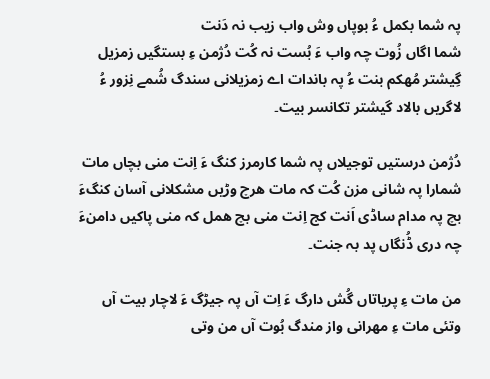پہ شما بکمل ءُ بوپاں وش واب زیب نہ دَنت
شما اگاں زُوت چہ واب ءَ بُست نہ کُت دُژمن ءِ بستگیں زمزیل گِیشتر مُھکم بنت ءُ پہ باندات اے زمزیلانی سندگ شُمے نِزور ءُ لاگریں بالاد گیشتر تکانسر بیت۔

دُژمن درستیں توجیلاں پہ شما کارمرز کنگ ءَ اِنت منی بچاں مات شمارا پہ شانی مزن کُت کہ مات ھرچ وڑیں مشکلانی آسان کنگءَ بچ پہ مدام ساڈی اَنت کج اِنت منی بچ ھمل کہ منی پاکیں دامنءَ چہ دری ڈُنگاں پد بہ جنت۔

من مات ءِ پریاتاں گُش دارگ ءَ اِت آں پہ جیڑگ ءَ لاچار بیت آں وتئی مات ءِ مھرانی واز مندگ بُوت آں من وتی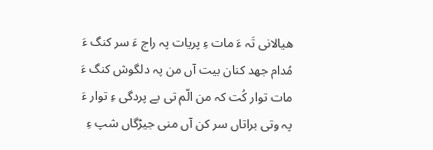ھیالانی تَہ ءَ مات ءِ پریات پہ راج ءَ سر کنگ ءَ مُدام جھد کنان بیت آں من پہ دلگوش کنگ ءَ مات توار کُت کہ من الّم تی بے پردگی ءِ توار ءَ پہ وتی براتاں سر کن آں منی جیڑگاں شپ ءِ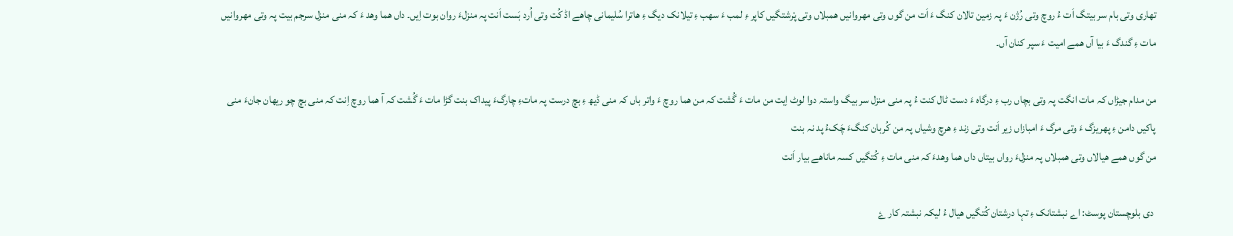تھاری وتی بام سر بیتگ اَت ءُ روچ وتی رُژن ءَ پہ زمین تالان کنگ ءَ اَت من گوں وتی مھروانیں ھمبلاں وتی پْرشتگیں کاپر ءِ لمب ءَ سھب ءِ تیلانک دیگ ءِ ھاترا سُلیمانی چاھے اڈ کُت وتی اُرد بَست اَنت پہ منزلءَ روان بوت اِیں۔ داں ھما وھد ءَ کہ منی منزل سرجم بیت پہ وتی مھروانیں مات ءِ گندگ ءَ بیا آں ھمے امیت ءَ سپر کنان آں۔

من مدام جیڑاں کہ مات انگت پہ وتی بچاں رب ءِ درگاہ ءَ دست ٹال کنت ءُ پہ منی منزل سر بیگ واستہ دوا لوٹ اِیت من مات ءَ گُشت کہ من ھما روچ ءَ واتر باں کہ منی ڈیھ ءِ بچ درست پہ ماتءِ چارگءَ پیداک بنت گڑا مات ءَ گُشت کہ آ ھما روچ اِنت کہ منی بچ چو ریھان جانءَ منی پاکیں دامن ءِ پھریزگ ءَ وتی مرگ ءَ امبازاں زیر اَنت وتی زند ءِ ھرچ وشیاں پہ من کُربان کنگءَ چَکءُ پد نہ بنت
من گوں ھمے ھیالاں وتی ھمبلاں پہ منزلءَ رواں بیتاں داں ھما وھدءَ کہ منی مات ءِ کُتگیں کسہ ماناھے بیار اَنت

 دی بلوچستان پوسٹ: اے نبشتانک ءِ تہا درشتان کُتگیں ھیال ءُ لیکہ نبشتہ کار ۓ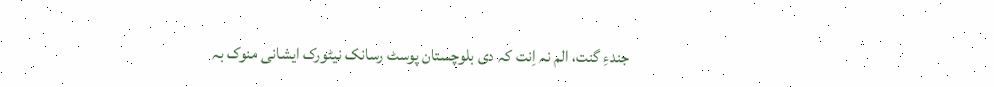جندءِ گنت، الم نہ اِنت کہ دی بلوچستان پوسٹ رسانک نیٹورک ایشانی منوک بہ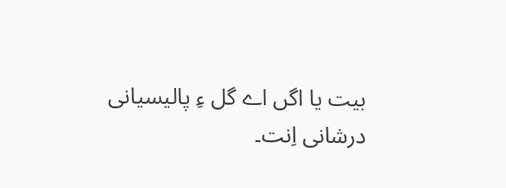بیت یا اگں اے گل ءِ پالیسیانی درشانی اِنت۔